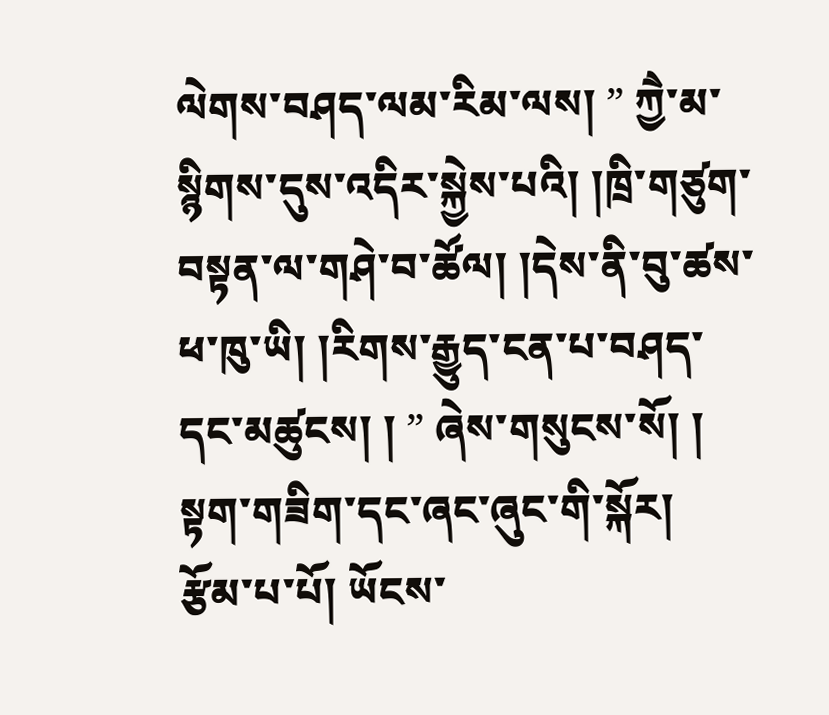ལེགས་བཤད་ལམ་རིམ་ལས། ” ཀྱཻ་མ་སྙིགས་དུས་འདིར་སྐྱེས་པའི། །ཁྲི་གཙུག་བསྟན་ལ་གཤེ་བ་ཚོལ། །དེས་ནི་བུ་ཚས་ཕ་ཁུ་ཡི། །རིགས་རྒྱུད་ངན་པ་བཤད་དང་མཚུངས། ། ” ཞེས་གསུངས་སོ། །
སྟག་གཟིག་དང་ཞང་ཞུང་གི་སྐོར།
རྩོམ་པ་པོ། ཡོངས་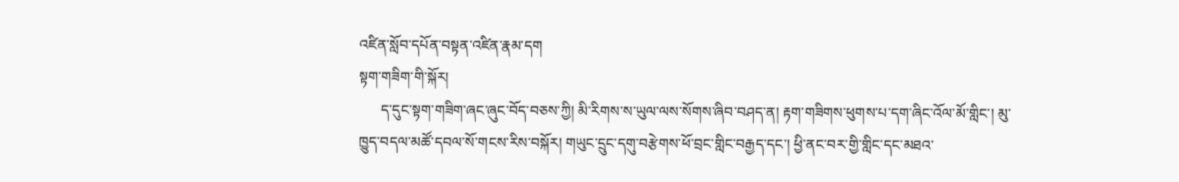འཛིན་སློབ་དཔོན་བསྟན་འཛིན་རྣམ་དག
སྟག་གཟིག་གི་སྐོར།
      ད་དུང་སྟག་གཟིག་ཞང་ཞུང་བོད་བཅས་ཀྱི། མི་རིགས་ས་ཡུལ་ལས་སོགས་ཞིབ་བཤད་ན། རྟག་གཟིགས་ཕུགས་པ་དག་ཞིང་འོལ་མོ་གླིང་། མུ་ཁྱུད་བདལ་མཚོ་དབལ་སོ་གངས་རིས་བསྐོར། གཡུང་དྲུང་དགུ་བརྩེགས་ཕོ་བྲང་གླིང་བརྒྱད་དང་། ཕྱི་ནང་བར་གྱི་གླིང་དང་མཐའ་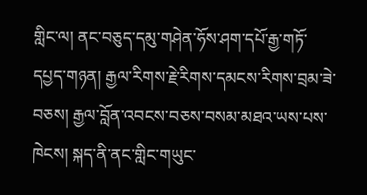གླིང་ལ། ནང་བཅུད་དམུ་གཤེན་ཧོས་ཤག་དཔོ་རྒྱ་གཏོ་དཔྱད་གཉན། རྒྱལ་རིགས་རྗེ་རིགས་དམངས་རིགས་བྲམ་ཟེ་བཅས། རྒྱལ་བློན་འབངས་བཅས་བསམ་མཐའ་ཡས་པས་ཁེངས། སྐད་ནི་ནང་གླིང་གཡུང་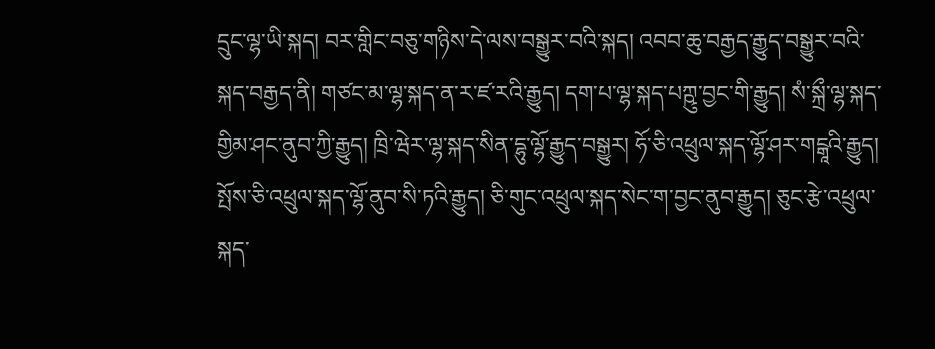དྲུང་ལྷ་ཡི་སྐད། བར་གླིང་བཅུ་གཉིས་དེ་ལས་བསྒྱུར་བའི་སྐད། འབབ་ཆུ་བརྒྱད་རྒྱུད་བསྒྱུར་བའི་སྐད་བརྒྱད་ནི། གཙང་མ་ལྷ་སྐད་ན་ར་ཛ་རའི་རྒྱུད། དག་པ་ལྷ་སྐད་པཀྵུ་བྱང་གི་རྒྱུད། སཾ་སྐྲྀ་ལྷ་སྐད་གྱིམ་ཤང་ནུབ་ཀྱི་རྒྱུད། ཁྲི་ཝེར་ལྷ་སྐད་སིན་དྷུ་ལྷོ་རྒྱུད་བསྒྱུར། ཧོ་ཅི་འཕྲུལ་སྐད་ལྷོ་ཤར་གངྒཱའི་རྒྱུད། སྤོས་ཅི་འཕྲུལ་སྐད་ལྷོ་ནུབ་སི་ཏའི་རྒྱུད། ཅི་གུང་འཕྲུལ་སྐད་སེང་ག་བྱང་ནུབ་རྒྱུད། ཅུང་རྩེ་འཕྲུལ་སྐད་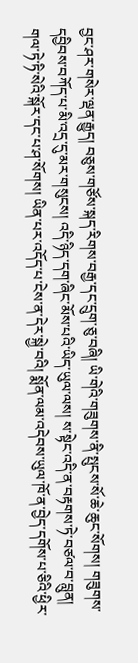བྱང་ཤར་གསེར་ལྡན་རྒྱུད། བཅུས་གཙོས་སྐད་རིགས་བརྒྱ་དང་དྲུག་ཅུ་བཞི། ཡི་གེའི་གཟུགས་ནི་སྤུངས་སོ་ཆེ་ཆུང་སོགས། གཟུགས་དབྱིབས་བཀོད་པ་མི་འདྲ་དུ་མར་གསུངས། འདི་ཉིད་དག་ཞིང་མོས་པའི་ཡིད་ཡུལ་ལས། ས་སྟེང་འདི་ན་བརྟགས་ཏེ་བཙལ་བ་བླུན། གལ་ཏེ་ཏི་སེའི་སྐོར་དང་པ་ཤ་སོགས། ཡིན་པར་འདོད་པ་ངེས་ན་དེར་སྐྱེ་བའི། སྨོན་ལམ་འདེབས་ཡུལ་ཁོ་ན་བྱེད་དགོས་པ་ཅིའི་ཕྱིར་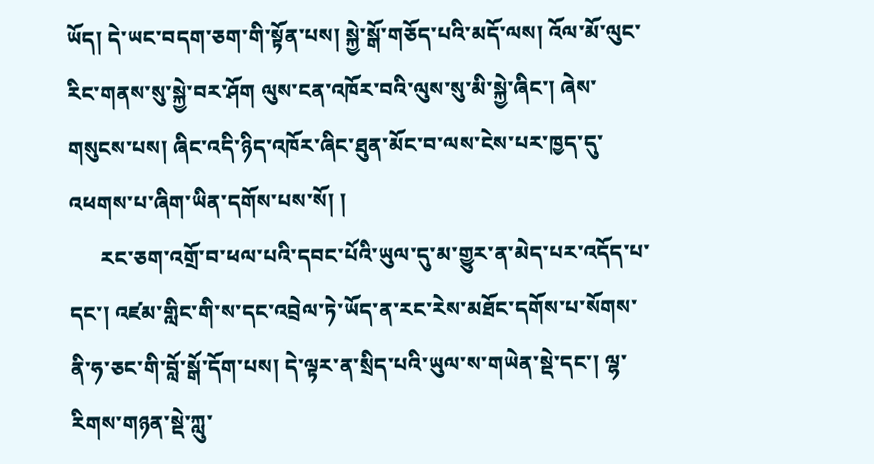ཡོད། དེ་ཡང་བདག་ཅག་གི་སྟོན་པས། སྐྱེ་སྒོ་གཅོད་པའི་མདོ་ལས། འོལ་མོ་ལུང་རིང་གནས་སུ་སྐྱེ་བར་ཤོག ལུས་ངན་འཁོར་བའི་ལུས་སུ་མི་སྐྱེ་ཞིང་། ཞེས་གསུངས་པས། ཞིང་འདི་ཉིད་འཁོར་ཞིང་ཐུན་མོང་བ་ལས་ངེས་པར་ཁྱད་དུ་འཕགས་པ་ཞིག་ཡིན་དགོས་པས་སོ། །
      རང་ཅག་འགྲོ་བ་ཕལ་པའི་དབང་པོའི་ཡུལ་དུ་མ་གྱུར་ན་མེད་པར་འདོད་པ་དང་། འཛམ་གླིང་གི་ས་དང་འབྲེལ་ཏེ་ཡོད་ན་རང་རེས་མཐོང་དགོས་པ་སོགས་ནི་ཧ་ཅང་གི་བློ་སྒོ་དོག་པས། དེ་ལྟར་ན་སྲིད་པའི་ཡུལ་ས་གཡེན་སྡེ་དང་། ལྷ་རིགས་གཉན་སྡེ་ཀླུ་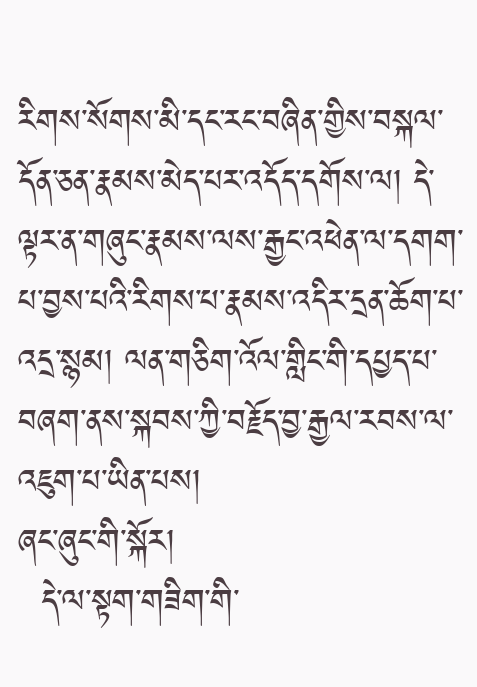རིགས་སོགས་མི་དང་རང་བཞིན་གྱིས་བསྐལ་དོན་ཅན་རྣམས་མེད་པར་འདོད་དགོས་ལ། དེ་ལྟར་ན་གཞུང་རྣམས་ལས་རྒྱང་འཕེན་ལ་དགག་པ་བྱས་པའི་རིགས་པ་རྣམས་འདིར་དྲན་ཆོག་པ་འདྲ་སྙམ། ལན་གཅིག་འོལ་གླིང་གི་དཔྱད་པ་བཞག་ནས་སྐབས་ཀྱི་བརྗོད་བྱ་རྒྱལ་རབས་ལ་འཇུག་པ་ཡིན་པས།
ཞང་ཞུང་གི་སྐོར།
  དེ་ལ་སྟག་གཟིག་གི་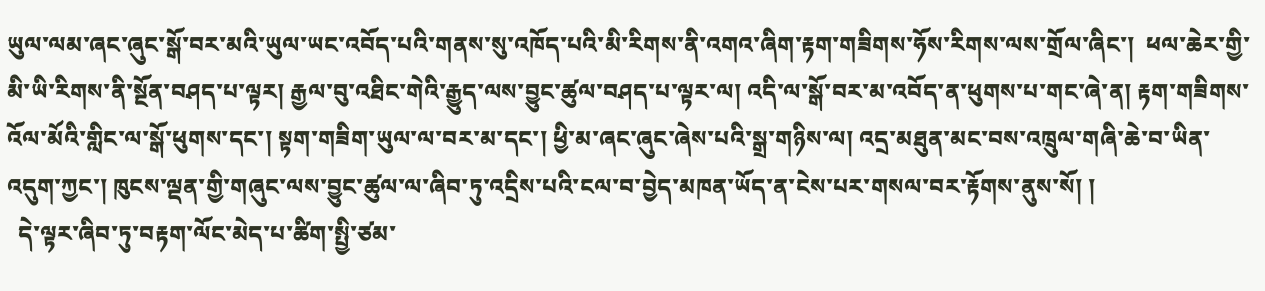ཡུལ་ལམ་ཞང་ཞུང་སྒོ་བར་མའི་ཡུལ་ཡང་འབོད་པའི་གནས་སུ་འཁོད་པའི་མི་རིགས་ནི་འགའ་ཞིག་རྟག་གཟིགས་ཧོས་རིགས་ལས་གྲོལ་ཞིང་།  ཕལ་ཆེར་གྱི་མི་ཡི་རིགས་ནི་སྔོན་བཤད་པ་ལྟར། རྒྱལ་བུ་འཐིང་གེའི་རྒྱུད་ལས་བྱུང་ཚུལ་བཤད་པ་ལྟར་ལ། འདི་ལ་སྒོ་བར་མ་འབོད་ན་ཕུགས་པ་གང་ཞེ་ན། རྟག་གཟིགས་འོལ་མོའི་གླིང་ལ་སྒོ་ཕུགས་དང་། སྟག་གཟིག་ཡུལ་ལ་བར་མ་དང་། ཕྱི་མ་ཞང་ཞུང་ཞེས་པའི་སྒྲ་གཉིས་ལ། འདྲ་མཐུན་མང་བས་འཁྲུལ་གཞི་ཆེ་བ་ཡིན་འདུག་ཀྱང་། ཁུངས་ལྡན་གྱི་གཞུང་ལས་བྱུང་ཚུལ་ལ་ཞིབ་ཏུ་འདྲིས་པའི་ངལ་བ་བྱེད་མཁན་ཡོད་ན་ངེས་པར་གསལ་བར་རྟོགས་ནུས་སོ། །
  དེ་ལྟར་ཞིབ་ཏུ་བརྟག་ལོང་མེད་པ་ཚིག་སྤྱི་ཙམ་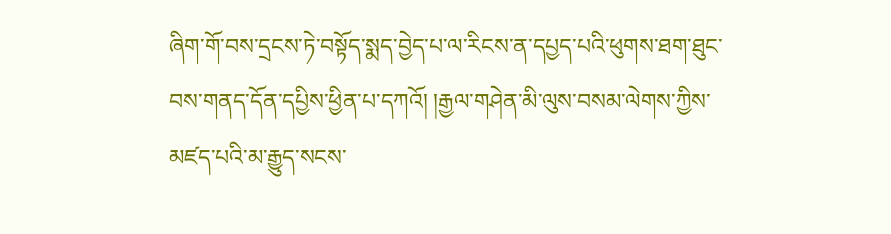ཞིག་གོ་བས་དྲངས་ཏེ་བསྟོད་སྨད་བྱེད་པ་ལ་རིངས་ན་དཔྱད་པའི་ཕུགས་ཐག་ཐུང་བས་གནད་དོན་དཔྱིས་ཕྱིན་པ་དཀའོ། །རྒྱལ་གཤེན་མི་ལུས་བསམ་ལེགས་ཀྱིས་མཛད་པའི་མ་རྒྱུད་སངས་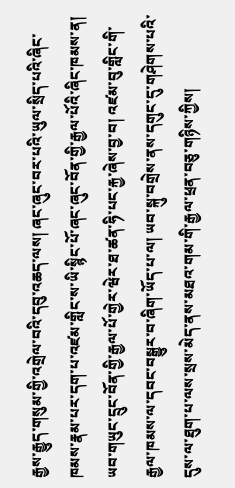རྒྱས་རྒྱུད་གསུམ་གྱི་འགྲེལ་བའི་དབུ་འཆད་ལས། ཞང་ཞུང་བར་པའི་ཡུལ་སྲིད་པའི་ཞིང་ཁམས་རྣམ་པར་དག་པ་འཛམ་གླིང་ས་ཡི་སྙིང་པོ་ཞང་ཞུང་བོན་གྱི་རྒྱལ་པོའི་ཞིང་ཁམས་ན། ཡབ་གཡུང་དྲུང་བོན་གྱི་རྒྱལ་པོ་གྱེར་ཝེར་ཐ་ཚན་ཧི་པང་རྐྱ་ཞེས་བྱ་བ། འཛམ་བུ་གླིང་གི་རྒྱལ་ཁམས་ལ་དབང་བསྒྱུར་བ་ཞིག་ཡོད་པ་ལ། ཡབ་སྐུ་བགྲེས་ནས་དགུང་དུ་གཤེགས་པའི་དུས་ལ་ཐུག་པ་ལས་སྲས་མེད་ནས་མཐའ་གམ་གི་རྒྱལ་ཕྲན་བཅུ་གཉིས་ཀྱིས།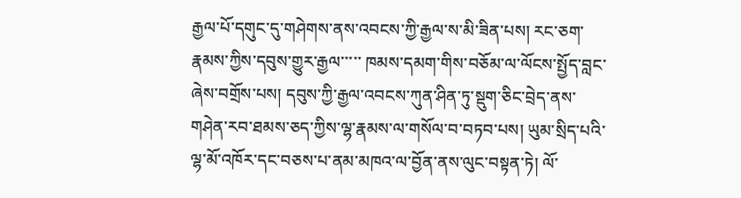རྒྱལ་པོ་དགུང་དུ་གཤེགས་ནས་འབངས་ཀྱི་རྒྱལ་ས་མི་ཟིན་པས། རང་ཅག་རྣམས་ཀྱིས་དབུས་གྱུར་རྒྱལ་་་་་ ཁམས་དམག་གིས་བཅོམ་ལ་ལོངས་སྤྱོད་བླང་ཞེས་བགྲོས་པས། དབུས་ཀྱི་རྒྱལ་འབངས་ཀུན་ཤིན་ཏུ་སྡུག་ཅིང་བྲེད་ནས་གཤེན་རབ་ཐམས་ཅད་ཀྱིས་ལྷ་རྣམས་ལ་གསོལ་བ་བཏབ་པས། ཡུམ་སྲིད་པའི་ལྷ་མོ་འཁོར་དང་བཅས་པ་ནམ་མཁའ་ལ་བྱོན་ནས་ལུང་བསྟན་ཏེ། ལོ་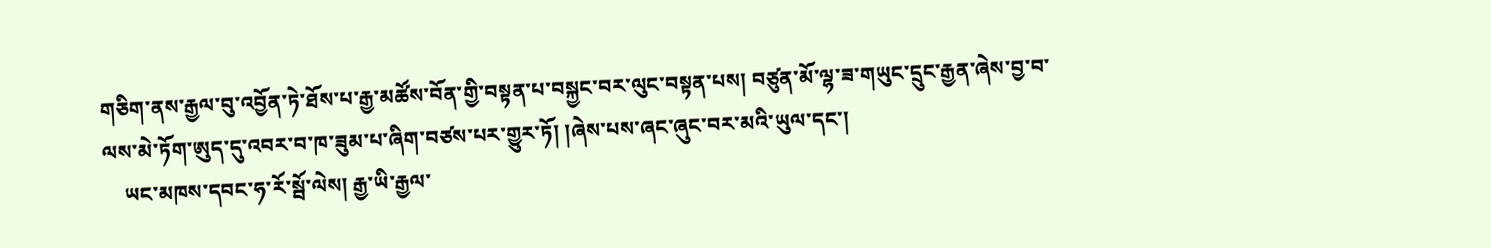གཅིག་ནས་རྒྱལ་བུ་འབྱོན་ཏེ་ཐོས་པ་རྒྱ་མཚོས་བོན་གྱི་བསྟན་པ་བསྐྱང་བར་ལུང་བསྟན་པས། བཙུན་མོ་ལྷ་ཟ་གཡུང་དྲུང་རྒྱན་ཞེས་བྱ་བ་ལས་མེ་ཏོག་ཨུད་དུ་འབར་བ་ཁ་ཟུམ་པ་ཞིག་བཙས་པར་གྱུར་ཏོ། །ཞེས་པས་ཞང་ཞུང་བར་མའི་ཡུལ་དང་།
    ཡང་མཁས་དབང་ཧ་རོ་སྦོ་ལེས། རྒྱ་ཡི་རྒྱལ་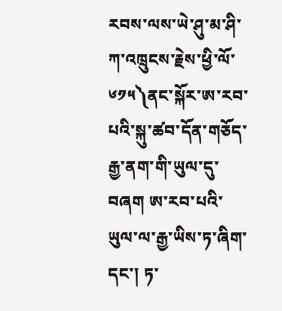རབས་ལས་ཡེ་ཤུ་མ་ཤི་ཀ་འཁྲུངས་རྗེས་ཕྱི་ལོ་༦༡༥༽ནང་སྐོར་ཨ་རབ་པའི་སྐུ་ཚབ་དོན་གཅོད་རྒྱ་ནག་གི་ཡུལ་དུ་བཞག ཨ་རབ་པའི་ཡུལ་ལ་རྒྱ་ཡིས་ཏ་ཞིག་དང་། ཏ་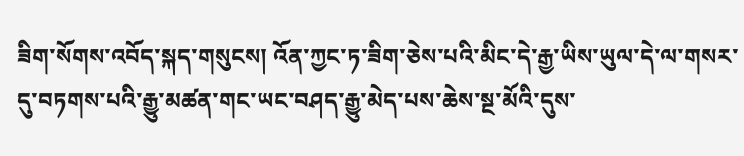ཟིག་སོགས་འབོད་སྐད་གསུངས། འོན་ཀྱང་ཏ་ཟིག་ཅེས་པའི་མིང་དེ་རྒྱ་ཡིས་ཡུལ་དེ་ལ་གསར་དུ་བཏགས་པའི་རྒྱུ་མཚན་གང་ཡང་བཤད་རྒྱུ་མེད་པས་ཆེས་སྔ་མོའི་དུས་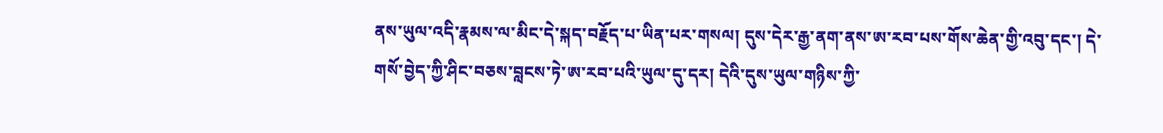ནས་ཡུལ་འདི་རྣམས་ལ་མིང་དེ་སྐད་བརྗོད་པ་ཡིན་པར་གསལ། དུས་དེར་རྒྱ་ནག་ནས་ཨ་རབ་པས་གོས་ཆེན་གྱི་འབུ་དང་། དེ་གསོ་བྱེད་ཀྱི་ཤིང་བཅས་བླངས་ཏེ་ཨ་རབ་པའི་ཡུལ་དུ་དར། དེའི་དུས་ཡུལ་གཉིས་ཀྱི་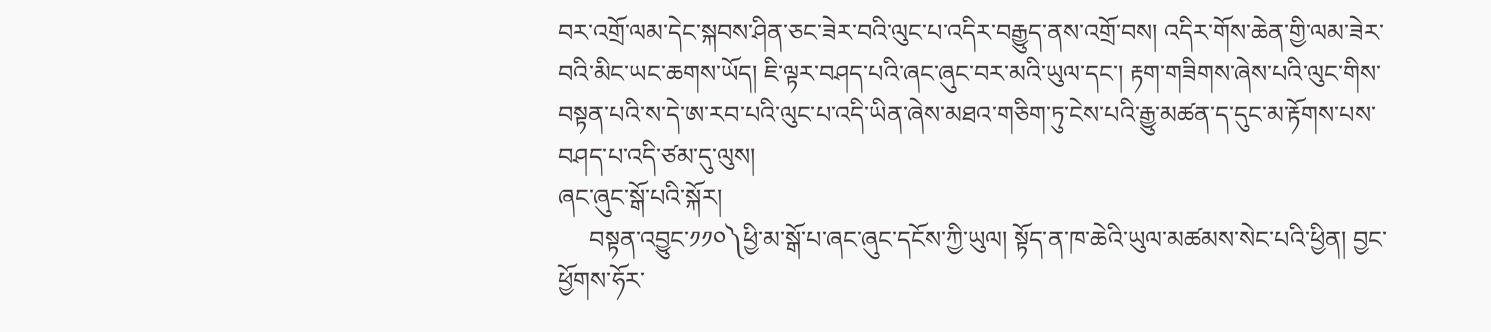བར་འགྲོ་ལམ་དེང་སྐབས་ཤིན་ཅང་ཟེར་བའི་ལུང་པ་འདིར་བརྒྱུད་ནས་འགྲོ་བས། འདིར་གོས་ཆེན་གྱི་ལམ་ཟེར་བའི་མིང་ཡང་ཆགས་ཡོད། ཇི་ལྟར་བཤད་པའི་ཞང་ཞུང་བར་མའི་ཡུལ་དང་། རྟག་གཟིགས་ཞེས་པའི་ལུང་གིས་བསྟན་པའི་ས་དེ་ཨ་རབ་པའི་ལུང་པ་འདི་ཡིན་ཞེས་མཐའ་གཅིག་ཏུ་ངེས་པའི་རྒྱུ་མཚན་ད་དུང་མ་རྟོགས་པས་བཤད་པ་འདི་ཙམ་དུ་ལུས།
ཞང་ཞུང་སྒོ་པའི་སྐོར།
     བསྟན་འབྱུང་༡༡༠༽ཕྱི་མ་སྒོ་པ་ཞང་ཞུང་དངོས་ཀྱི་ཡུལ། སྟོད་ན་ཁ་ཆེའི་ཡུལ་མཚམས་སེང་པའི་ཕྱིན། བྱང་ཕྱོགས་ཧོར་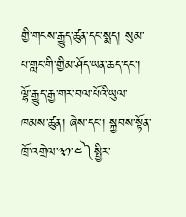གྱི་གངས་རྒྱུད་ཚུན་དང་སྨད། སུམ་པ་གླང་གི་གྱིམ་ཤོད་ཡན་ཆད་དང་། ལྷོ་རྒྱུད་རྒྱ་གར་བལ་པོའི་ཡུལ་ཁམས་ཚུན། ཞེས་དང་། སྐྱབས་སྟོན་ཁྲོ་འགྲེལ་༣༡་༤༽སྤྱིར་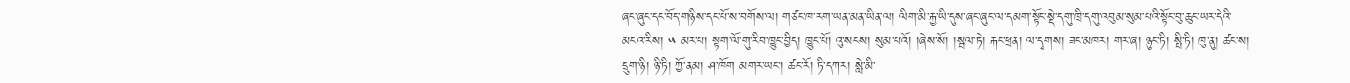ཞང་ཞུང་དང་བོད་གཉིས་དང་པོ་ས་བགོས་ལ། གཙང་ཁ་རག་ཡན་མན་ཡིན་ལ། ལིག་མི་རྐྱ་ཡི་དུས་ཞང་ཞུང་ལ་དམག་སྟོང་སྡེ་དགུ་ཁྲི་དགུ་འབུམ་སུམ་པའི་སྟོང་བུ་ཆུང་ཡར་དེའི་མངའ་རིས། ༥ མར་པ། སྟག་ལོ་གུ་རིབ་ཁྱུང་བྱིད། ཁྱུང་པོ། འུ་སངས། སུམ་པའོ། །ཞེས་སོ། །སྦལ་ཏེ། རྐང་ཕྲན། ལ་དྭགས། ཟང་མཁར། གར་ཞ། ཉུང་ཏི། སྤི་ཏི། ཁུ་ནུ། ཚང་ས། དྲུག་ཉི། ཉི་ཏི། ཀྱོ་ནམ། ཤ་ཁོག མགར་ཡང་། ཚང་རོ། ཏི་དཀར། སླེ་མི་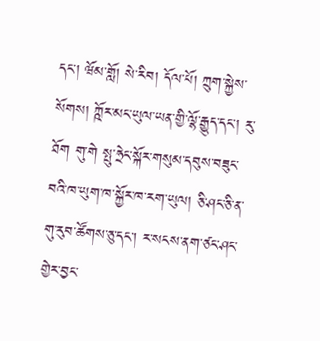དང་། ཝོམ་གློ། སེ་རིབ། དོལ་པོ། ཀྲུག་སྐྱེས་སོགས། ཀྵོར་མང་ཡུལ་ཡན་གྱི་ལྷོ་རྒྱུད་དང་། རུ་ཐོག གུ་གེ སྤུ་ཧྲེང་སྐོར་གསུམ་དབུས་བཟུང་བའི་ཁ་ཡུག་ཁ་སྐྱོར་ཁ་རག་ཡུལ། ཅི་ཤང་ཅི་ན་གུ་རུབ་ཚོགས་ཅུ་དང་། ར་སངས་ནག་ཙང་ཤང་གྱེར་བྱང་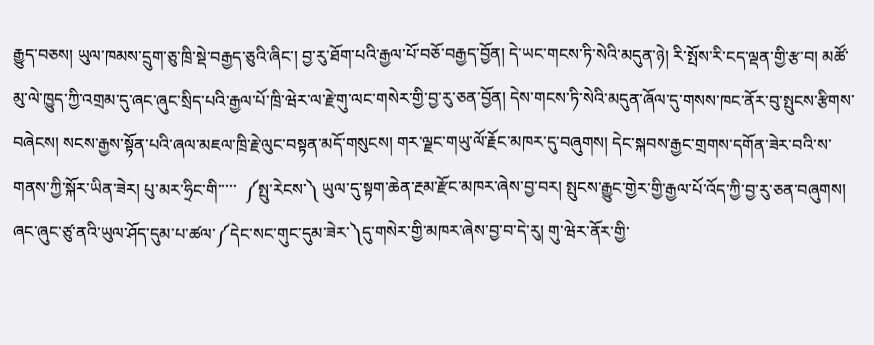རྒྱུད་བཅས། ཡུལ་ཁམས་དྲུག་ཅུ་ཁྲི་སྡེ་བརྒྱད་ཅུའི་ཞིང་། བྱ་རུ་ཐོག་པའི་རྒྱལ་པོ་བཅོ་བརྒྱད་བྱོན། དེ་ཡང་གངས་ཏི་སེའི་མདུན་ཉེ། རི་སྤོས་རི་ངད་ལྡན་གྱི་རྩ་བ། མཚོ་མུ་ལེ་ཁྱུད་ཀྱི་འགྲམ་དུ་ཞང་ཞུང་སྲིད་པའི་རྒྱལ་པོ་ཁྲི་ཝེར་ལ་རྗེ་གུ་ལང་གསེར་གྱི་བྱ་རུ་ཅན་བྱོན། དེས་གངས་ཏི་སེའི་མདུན་ཞོལ་དུ་གསས་ཁང་ནོར་བུ་སྤུངས་རྩིགས་བཞེངས། སངས་རྒྱས་སྟོན་པའི་ཞལ་མཇལ་ཁྲི་རྗེ་ལུང་བསྟན་མདོ་གསུངས། གར་ལྗང་གཡུ་ལོ་རྗོང་མཁར་དུ་བཞུགས། དེང་སྐབས་རྒྱང་གྲགས་དགོན་ཟེར་བའི་ས་གནས་ཀྱི་སྐོར་ཡིན་ཟེར། པུ་མར་ཧྲིང་གི་་་་་  ༼སྤུ་རེངས་༽ ཡུལ་དུ་སྟག་ཆེན་རྔམ་རྫོང་མཁར་ཞེས་བྱ་བར། སྤུངས་རྒྱུང་གྱེར་གྱི་རྒྱལ་པོ་འོད་ཀྱི་བྱ་རུ་ཅན་བཞུགས།  ཞང་ཞུང་ཙུ་ནའི་ཡུལ་ཤོད་དུམ་པ་ཚལ་༼དེང་སང་གུང་དུམ་ཟེར་༽དུ་གསེར་གྱི་མཁར་ཞེས་བྱ་བ་དེ་རུ། གུ་ཝེར་ནོར་གྱི་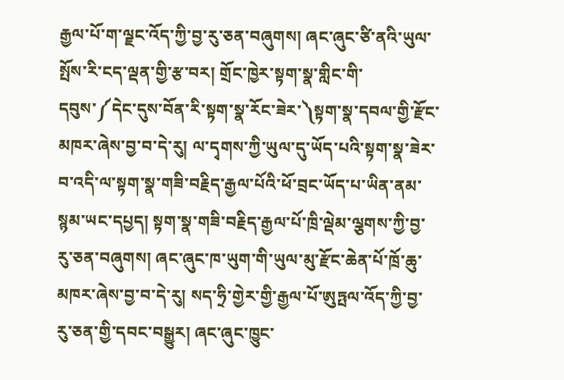རྒྱལ་པོ་ག་ལྗང་འོད་ཀྱི་བྱ་རུ་ཅན་བཞུགས། ཞང་ཞུང་ཙི་ནའི་ཡུལ་སྤོས་རི་ངད་ལྡན་གྱི་རྩ་བར། གྲོང་ཁྱེར་སྟག་སྣ་གླིང་གི་དབུས་༼དེང་དུས་བོན་རི་སྟག་སྣ་རོང་ཟེར་༽སྟག་སྣ་དབལ་གྱི་རྫོང་མཁར་ཞེས་བྱ་བ་དེ་རུ། ལ་དྭགས་ཀྱི་ཡུལ་དུ་ཡོད་པའི་སྟག་སྣ་ཟེར་བ་འདི་ལ་སྟག་སྣ་གཟི་བརྗིད་རྒྱལ་པོའི་ཕོ་བྲང་ཡོད་པ་ཡིན་ནམ་སྙམ་ཡང་དཔྱད། སྟག་སྣ་གཟི་བརྗིད་རྒྱལ་པོ་ཁྲི་ལྡེམ་ལྕགས་ཀྱི་བྱ་རུ་ཅན་བཞུགས། ཞང་ཞུང་ཁ་ཡུག་གི་ཡུལ་མུ་རྫོང་ཆེན་པོ་ཁྲོ་ཆུ་མཁར་ཞེས་བྱ་བ་དེ་རུ། སད་ཧྲི་གྱེར་གྱི་རྒྱལ་པོ་ཨུཏྤལ་འོད་ཀྱི་བྱ་རུ་ཅན་གྱི་དབང་བསྒྱུར། ཞང་ཞུང་ཁྱུང་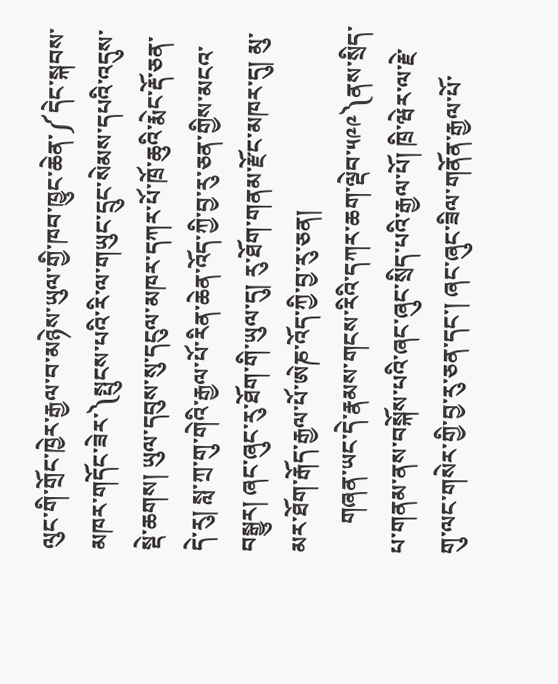ལུང་གི་གྲོང་ཁྱེར་རྒྱལ་བ་མཉེས་ཡུལ་གྱི་ཁབ་ཁྱུང་ཆེན་༼དེང་སྐབས་མཁར་གདོང་ཟེར་༽སྤུངས་པའི་རི་ལ་གཡུང་དྲུང་སེམས་དཔའི་འདུས་སྡེ་ཆགས། ཡུལ་དབུས་སུ་དངུལ་མཁར་དཀར་པོ་ཁྲོ་ཆུའི་རྨེང་རྡོ་ཅན་དེ་རུ། སླ་ཀྲ་གུ་གེའི་རྒྱལ་པོ་རིན་ཆེན་འོད་ཀྱི་བྱ་རུ་ཅན་གྱིས་མངའ་བསྒྱུར། ཞང་ཞུང་རུ་ཐོག་གི་ཡུལ་དུ། རུ་ཐོག་གནམ་རྫོང་མཁར་དུ། མུ་མར་ཐོག་རྒོད་རྒྱལ་པོ་ཨེཎ་འོད་ཀྱི་བྱ་རུ་ཅན།
     གཞན་ཡང་དེ་རྣམས་གངས་རིའི་དཀར་ཆག་ལྡེབ་༥༩༩༽ནས་སྲིད་པ་གནམ་ནས་བསྐོས་པའི་ཞང་ཞུང་སྲིད་པའི་རྒྱལ་པོ། ཁྲི་ཝེར་ལ་རྗེ་གུ་ལང་གསེར་གྱི་བྱ་རུ་ཅན་དང་། ཞང་ཞུང་ཟིལ་གནོན་རྒྱལ་པོ་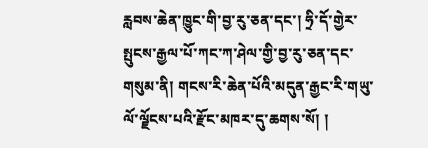རླབས་ཆེན་ཁྱུང་གི་བྱ་རུ་ཅན་དང་། ཧྲི་དོ་གྱེར་སྤུངས་རྒྱལ་པོ་ཀང་ཀ་ཤེལ་གྱི་བྱ་རུ་ཅན་དང་གསུམ་ནི། གངས་རི་ཆེན་པོའི་མདུན་རྒྱང་རི་གཡུ་ལོ་ལྗོངས་པའི་རྫོང་མཁར་དུ་ཆགས་སོ། །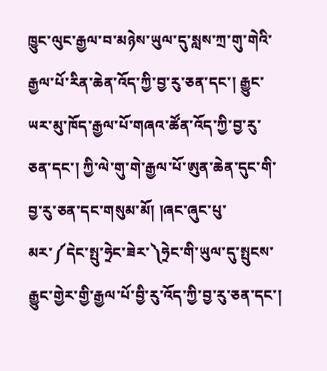ཁྱུང་ལུང་རྒྱལ་བ་མཉེས་ཡུལ་དུ་སླས་ཀྲ་གུ་གེའི་རྒྱལ་པོ་རིན་ཆེན་འོད་ཀྱི་བྱ་རུ་ཅན་དང་། རྒྱུང་ཡར་མུ་ཁོད་རྒྱལ་པོ་གཞའ་ཚོན་འོད་ཀྱི་བྱ་རུ་ཅན་དང་། ཀྱི་ལེ་གུ་གེ་རྒྱལ་པོ་ཨུན་ཆེན་དུང་གི་བྱ་རུ་ཅན་དང་གསུམ་མོ། །ཞང་ཞུང་པུ་མར་༼དེང་སྤུ་ཧྲེང་ཟེར་༽ཧྲེང་གི་ཡུལ་དུ་སྤུངས་རྒྱུང་གྱེར་གྱི་རྒྱལ་པོ་བྱི་རུ་འོད་ཀྱི་བྱ་རུ་ཅན་དང་།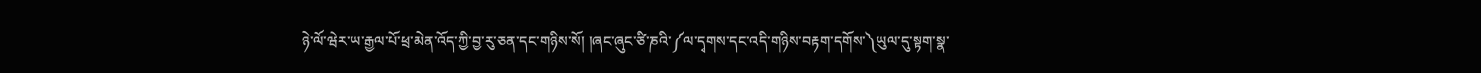ཉེ་ལོ་ཝེར་ཡ་རྒྱལ་པོ་ཕྲ་མེན་འོད་ཀྱི་བྱ་རུ་ཅན་དང་གཉིས་སོ། །ཞང་ཞུང་ཙི་ཎའི་༼ལ་དྭགས་དང་འདི་གཉིས་བརྟག་དགོས་༽ཡུལ་དུ་སྟག་སྣ་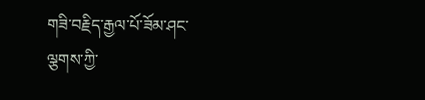གཟི་བརྗིད་རྒྱལ་པོ་ཟོམ་ཤང་ལྕགས་ཀྱི་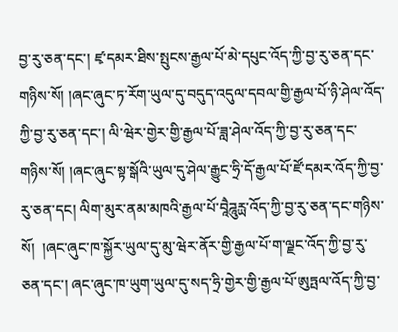བྱ་རུ་ཅན་དང་། ཛྭ་དམར་ཐིས་སྤུངས་རྒྱལ་པོ་མེ་དཔུང་འོད་ཀྱི་བྱ་རུ་ཅན་དང་གཉིས་སོ། །ཞང་ཞུང་ཏ་རོག་ཡུལ་དུ་བདུད་འདུལ་དབལ་གྱི་རྒྱལ་པོ་ཉི་ཤེལ་འོད་ཀྱི་བྱ་རུ་ཅན་དང་། ལི་ཝེར་གྱེར་གྱི་རྒྱལ་པོ་ཟླ་ཤེལ་འོད་ཀྱི་བྱ་རུ་ཅན་དང་གཉིས་སོ། །ཞང་ཞུང་སྟ་སྒོའི་ཡུལ་དུ་ཤེལ་རྒྱུང་ཧྲི་དོ་རྒྱལ་པོ་ཛོ་དམར་འོད་ཀྱི་བྱ་རུ་ཅན་དང། ལིག་མུར་ནམ་མཁའི་རྒྱལ་པོ་བཱཻཌཱུརྻ་འོད་ཀྱི་བྱ་རུ་ཅན་དང་གཉིས་སོ།  །ཞང་ཞུང་ཁ་སྐྱོར་ཡུལ་དུ་མུ་ཝེར་ནོར་གྱི་རྒྱལ་པོ་ག་ལྗང་འོད་ཀྱི་བྱ་རུ་ཅན་དང་། ཞང་ཞུང་ཁ་ཡུག་ཡུལ་དུ་སད་ཧྲི་གྱེར་གྱི་རྒྱལ་པོ་ཨུཏྤལ་འོད་ཀྱི་བྱ་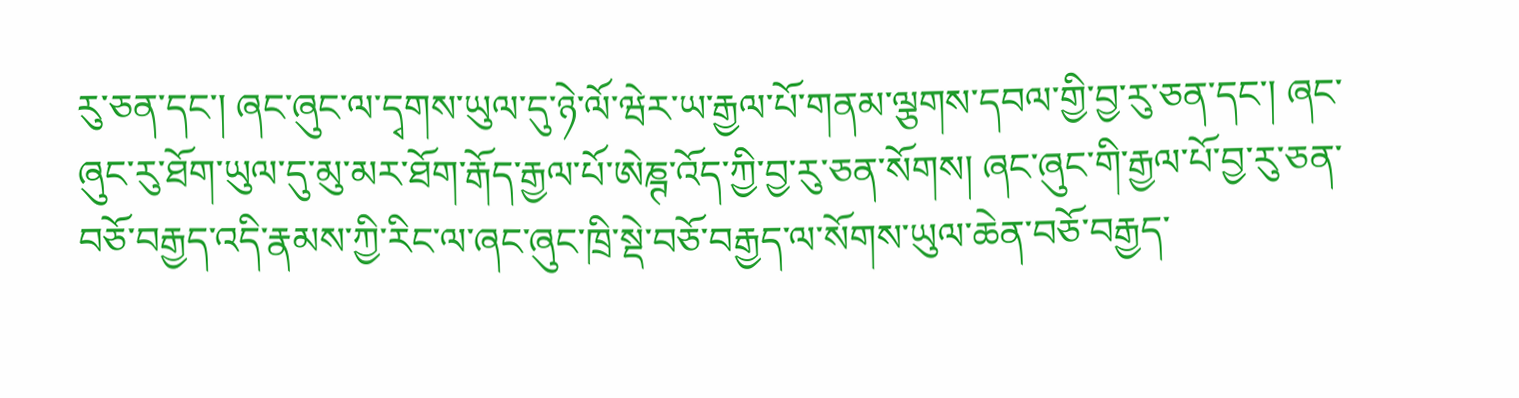རུ་ཅན་དང་། ཞང་ཞུང་ལ་དྭགས་ཡུལ་དུ་ཉེ་ལོ་ཝེར་ཡ་རྒྱལ་པོ་གནམ་ལྕགས་དབལ་གྱི་བྱ་རུ་ཅན་དང་། ཞང་ཞུང་རུ་ཐོག་ཡུལ་དུ་མུ་མར་ཐོག་རྒོད་རྒྱལ་པོ་ཨེཎྚ་འོད་ཀྱི་བྱ་རུ་ཅན་སོགས། ཞང་ཞུང་གི་རྒྱལ་པོ་བྱ་རུ་ཅན་བཅོ་བརྒྱད་འདི་རྣམས་ཀྱི་རིང་ལ་ཞང་ཞུང་ཁྲི་སྡེ་བཅོ་བརྒྱད་ལ་སོགས་ཡུལ་ཆེན་བཅོ་བརྒྱད་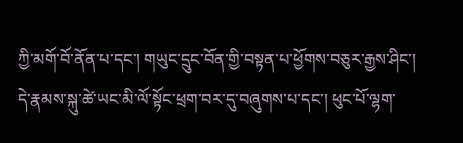ཀྱི་མགོ་བོ་ནོན་པ་དང་། གཡུང་དྲུང་བོན་གྱི་བསྟན་པ་ཕྱོགས་བཅུར་རྒྱས་ཤིང་། དེ་རྣམས་སྐུ་ཚེ་ཡང་མི་ལོ་སྟོང་ཕྲག་བར་དུ་བཞུགས་པ་དང་། ཕུང་པོ་ལྷག་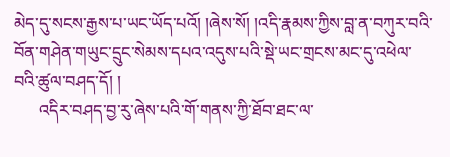མེད་དུ་སངས་རྒྱས་པ་ཡང་ཡོད་པའོ། །ཞེས་སོ། །འདི་རྣམས་ཀྱིས་བླ་ན་བཀུར་བའི་བོན་གཤེན་གཡུང་དྲུང་སེམས་དཔའ་འདུས་པའི་སྡེ་ཡང་གྲངས་མང་དུ་འཕེལ་བའི་ཚུལ་བཤད་དོ། །
      འདིར་བཤད་བྱ་རུ་ཞེས་པའི་གོ་གནས་ཀྱི་ཐོབ་ཐང་ལ་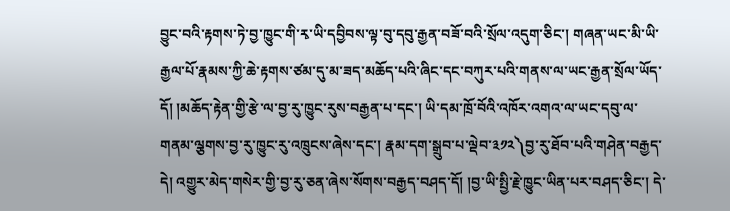བྱུང་བའི་རྟགས་ཏེ་བྱ་ཁྱུང་གི་རྭ་ཡི་དབྱིབས་ལྟ་བུ་དབུ་རྒྱན་བཟོ་བའི་སྲོལ་འདུག་ཅིང་། གཞན་ཡང་མི་ཡི་རྒྱལ་པོ་རྣམས་ཀྱི་ཆེ་རྟགས་ཙམ་དུ་མ་ཟད་མཆོད་པའི་ཞིང་དང་བཀུར་པའི་གནས་ལ་ཡང་རྒྱན་སྲོལ་ཡོད་དོ། །མཆོད་རྟེན་གྱི་རྩེ་ལ་བྱ་རུ་ཁྱུང་རུས་བརྒྱན་པ་དང་། ཡི་དམ་ཁྲོ་བོའི་འཁོར་འགའ་ལ་ཡང་དབུ་ལ་གནམ་ལྕགས་བྱ་རུ་ཁྱུང་རུ་འཁྲུངས་ཞེས་དང་། རྣམ་དག་སྒྲུབ་པ་ལྡེབ་༣༡༢༽བྱ་རུ་ཐོབ་པའི་གཤེན་བརྒྱད་དེ། འགྱུར་མེད་གསེར་གྱི་བྱ་རུ་ཅན་ཞེས་སོགས་བརྒྱད་བཤད་དོ། །བྱ་ཡི་སྤྱི་རྗེ་ཁྱུང་ཡིན་པར་བཤད་ཅིང་། དེ་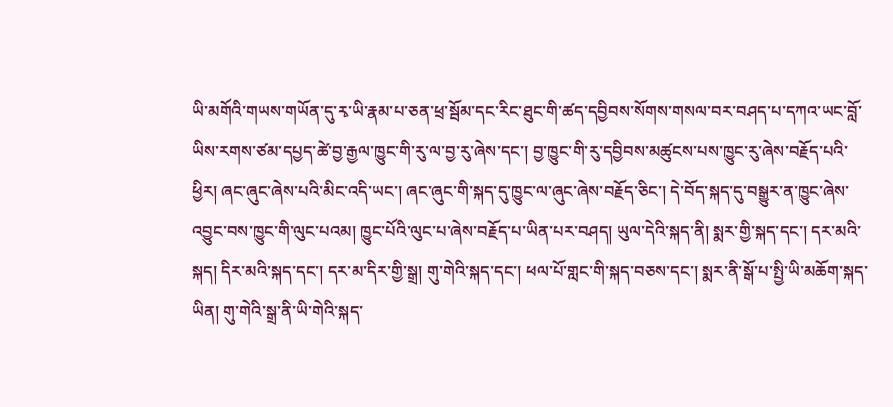ཡི་མགོའི་གཡས་གཡོན་དུ་རྭ་ཡི་རྣམ་པ་ཅན་ཕྲ་སྦོམ་དང་རིང་ཐུང་གི་ཚད་དབྱིབས་སོགས་གསལ་བར་བཤད་པ་དཀའ་ཡང་བློ་ཡིས་རགས་ཙམ་དཔྱད་ཚེ་བྱ་རྒྱལ་ཁྱུང་གི་རུ་ལ་བྱ་རུ་ཞེས་དང་། བྱ་ཁྱུང་གི་རུ་དབྱིབས་མཚུངས་པས་ཁྱུང་རུ་ཞེས་བརྗོད་པའི་ཕྱིར། ཞང་ཞུང་ཞེས་པའི་མིང་འདི་ཡང་། ཞང་ཞུང་གི་སྐད་དུ་ཁྱུང་ལ་ཞུང་ཞེས་བརྗོད་ཅིང་། དེ་བོད་སྐད་དུ་བསྒྱུར་ན་ཁྱུང་ཞེས་འབྱུང་བས་ཁྱུང་གི་ལུང་པའམ། ཁྱུང་པོའི་ལུང་པ་ཞེས་བརྗོད་པ་ཡིན་པར་བཤད། ཡུལ་དེའི་སྐད་ནི། སྨར་གྱི་སྐད་དང་། དར་མའི་སྐད། དིར་མའི་སྐད་དང་། དར་མ་དིར་གྱི་སྒྲ། གུ་གེའི་སྐད་དང་། ཕལ་པོ་གླང་གི་སྐད་བཅས་དང་། སྨར་ནི་སྒོ་པ་སྤྱི་ཡི་མཆོག་སྐད་ཡིན། གུ་གེའི་སྒྲ་ནི་ཡི་གེའི་སྐད་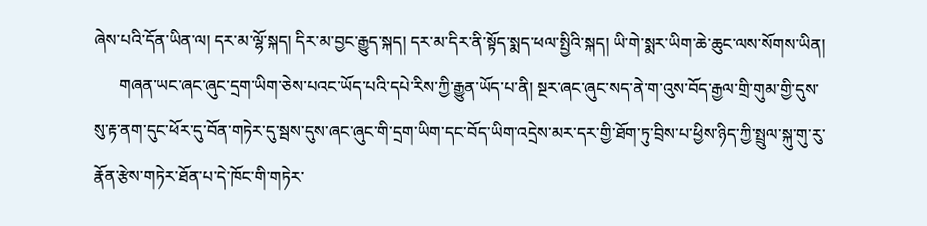ཞེས་པའི་དོན་ཡིན་ལ། དར་མ་ལྷོ་སྐད། དིར་མ་བྱང་རྒྱུད་སྐད། དར་མ་དིར་ནི་སྟོད་སྨད་ཕལ་སྤྱིའི་སྐད། ཡི་གེ་སྨར་ཡིག་ཆེ་ཆུང་ལས་སོགས་ཡིན།
      གཞན་ཡང་ཞང་ཞུང་དྲག་ཡིག་ཅེས་པའང་ཡོད་པའི་དཔེ་རིས་ཀྱི་རྒྱུན་ཡོད་པ་ནི། སྔར་ཞང་ཞུང་སད་ནེ་ག་འུས་བོད་རྒྱལ་གྲི་གུམ་གྱི་དུས་སུ་རྟ་ནག་དུང་ཕོར་དུ་བོན་གཏེར་དུ་སྦས་དུས་ཞང་ཞུང་གི་དྲག་ཡིག་དང་བོད་ཡིག་འདྲེས་མར་དར་གྱི་ཐོག་ཏུ་བྲིས་པ་ཕྱིས་ཉིད་ཀྱི་སྤྲུལ་སྐུ་གུ་རུ་རྣོན་རྩེས་གཏེར་ཐོན་པ་དེ་ཁོང་གི་གཏེར་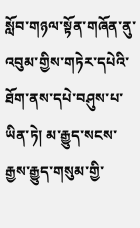སློབ་གཉལ་སྟོན་གཞོན་ནུ་འབུམ་གྱིས་གཏེར་དཔེའི་ཐོག་ནས་དཔེ་བཤུས་པ་ཡིན་ཏེ། མ་རྒྱུད་སངས་རྒྱས་རྒྱུད་གསུམ་གྱི་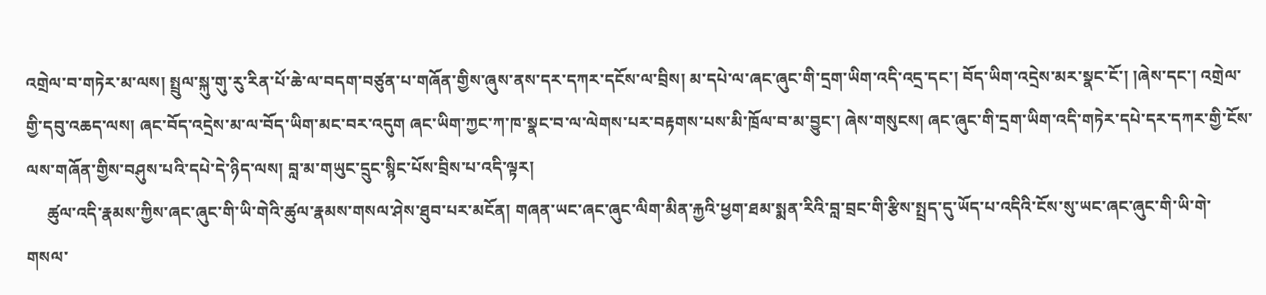འགྲེལ་བ་གཏེར་མ་ལས། སྤྲུལ་སྐུ་གུ་རུ་རིན་པོ་ཆེ་ལ་བདག་བཙུན་པ་གཞོན་གྱིས་ཞུས་ནས་དར་དཀར་དངོས་ལ་བྲིས། མ་དཔེ་ལ་ཞང་ཞུང་གི་དྲག་ཡིག་འདི་འདྲ་དང་། བོད་ཡིག་འདྲེས་མར་སྣང་ངོ་། །ཞེས་དང་། འགྲེལ་གྱི་དབུ་འཆད་ལས། ཞང་བོད་འདྲེས་མ་ལ་བོད་ཡིག་མང་བར་འདུག ཞང་ཡིག་ཀྱང་ཀ་ཁ་སྣང་བ་ལ་ལེགས་པར་བརྟགས་པས་མི་ཁྲོལ་བ་མ་བྱུང་། ཞེས་གསུངས། ཞང་ཞུང་གི་དྲག་ཡིག་འདི་གཏེར་དཔེ་དར་དཀར་གྱི་ངོས་ལས་གཞོན་གྱིས་བཤུས་པའི་དཔེ་དེ་ཉིད་ལས། བླ་མ་གཡུང་དྲུང་སྙིང་པོས་བྲིས་པ་འདི་ལྟར།
     ཚུལ་འདི་རྣམས་ཀྱིས་ཞང་ཞུང་གི་ཡི་གེའི་ཚུལ་རྣམས་གསལ་ཤེས་ཐུབ་པར་མངོན། གཞན་ཡང་ཞང་ཞུང་ལིག་མིན་རྐྱའི་ཕྱག་ཐམ་སྨན་རིའི་བླ་བྲང་གི་རྩིས་སྤྲད་དུ་ཡོད་པ་འདིའི་ངོས་སུ་ཡང་ཞང་ཞུང་གི་ཡི་གེ་གསལ་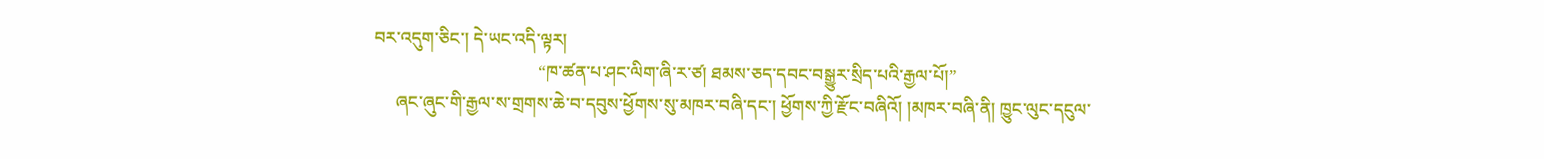བར་འདུག་ཅིང་། དེ་ཡང་འདི་ལྟར།
                                     “ཁ་ཚན་པ་ཤང་ལིག་ཞི་ར་ཙ། ཐམས་ཅད་དབང་བསྒྱུར་སྲིད་པའི་རྒྱལ་པོ།”
     ཞང་ཞུང་གི་རྒྱལ་ས་གྲགས་ཆེ་བ་དབུས་ཕྱོགས་སུ་མཁར་བཞི་དང་། ཕྱོགས་ཀྱི་རྫོང་བཞིའོ། །མཁར་བཞི་ནི། ཁྱུང་ལུང་དངུལ་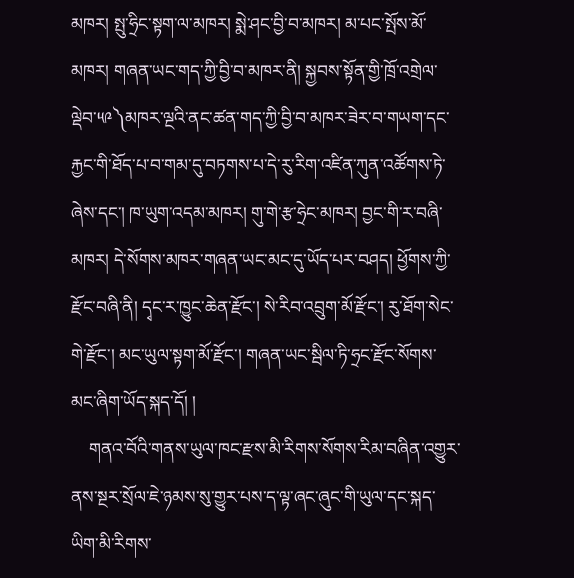མཁར། སྤུ་ཧྲིང་སྟག་ལ་མཁར། སྨེ་ཤང་བྱི་བ་མཁར། མ་པང་སྤོས་མོ་མཁར། གཞན་ཡང་གད་ཀྱི་བྱི་བ་མཁར་ནི། སྐྱབས་སྟོན་གྱི་ཁྲོ་འགྲེལ་ལྡེབ་༥༩༽མཁར་ལྔའི་ནང་ཚན་གད་ཀྱི་བྱི་བ་མཁར་ཟེར་བ་གཡག་དང་རྐྱང་གི་ཐོད་པ་བ་གམ་དུ་བཏགས་པ་དེ་རུ་རིག་འཛིན་ཀུན་འཚོགས་ཏེ་ཞེས་དང་། ཁ་ཡུག་འདམ་མཁར། གུ་གེ་རྩ་ཧྲེང་མཁར། བྱང་གི་ར་བཞི་མཁར། དེ་སོགས་མཁར་གཞན་ཡང་མང་དུ་ཡོད་པར་བཤད། ཕྱོགས་ཀྱི་རྫོང་བཞི་ནི། དྭང་ར་ཁྱུང་ཆེན་རྫོང་། སེ་རིབ་འབྲུག་མོ་རྫོང་། རུ་ཐོག་སེང་གེ་རྫོང་། མང་ཡུལ་སྟག་མོ་རྫོང་། གཞན་ཡང་སྦིལ་ཏི་ཧྲང་རྫོང་སོགས་མང་ཞིག་ཡོད་སྐད་དོ། །
    གནའ་བོའི་གནས་ཡུལ་ཁང་རྫས་མི་རིགས་སོགས་རིམ་བཞིན་འགྱུར་ནས་སྔར་སྲོལ་ཇེ་ཉམས་སུ་གྱུར་པས་ད་ལྟ་ཞང་ཞུང་གི་ཡུལ་དང་སྐད་ཡིག་མི་རིགས་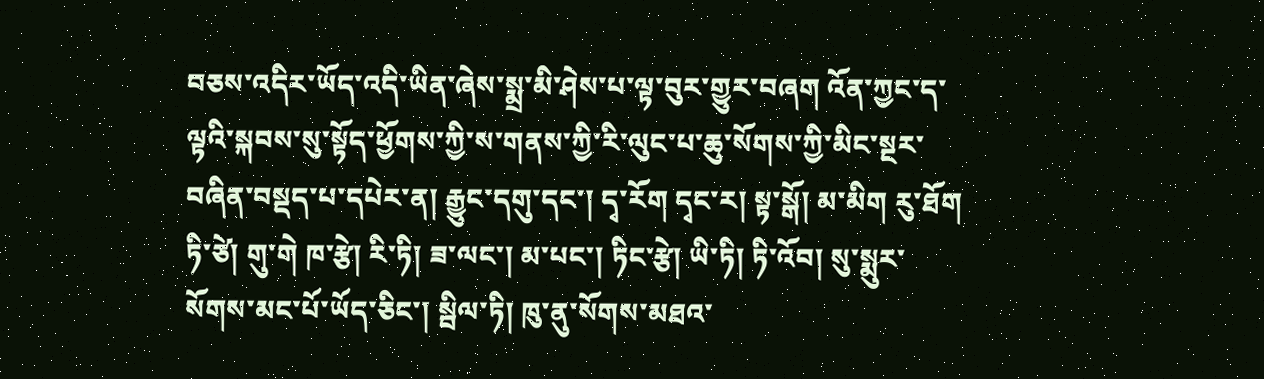བཅས་འདིར་ཡོད་འདི་ཡིན་ཞེས་སྨྲ་མི་ཤེས་པ་ལྟ་བུར་གྱུར་བཞག འོན་ཀྱང་ད་ལྟའི་སྐབས་སུ་སྟོད་ཕྱོགས་ཀྱི་ས་གནས་ཀྱི་རི་ལུང་པ་ཆུ་སོགས་ཀྱི་མིང་སྔར་བཞིན་བསྡད་པ་དཔེར་ན། རྒྱུང་དགུ་དང་། དྭ་རོག དྭང་ར། སྟ་སྒོ། མ་མིག རུ་ཐོག ཏི་ཙེ། གུ་གེ ཁ་རྩེ། རི་ཏི། ཟ་ལང་། མ་པང་། ཏིང་རྩེ། ཡི་ཏི། ཏི་འོབ། སུ་སྨུར་སོགས་མང་པོ་ཡོད་ཅིང་། སྦིལ་ཏི། ཁུ་ནུ་སོགས་མཐའ་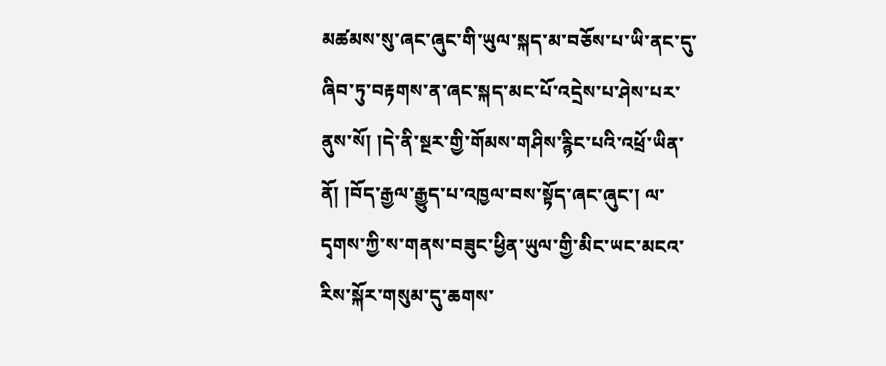མཚམས་སུ་ཞང་ཞུང་གི་ཡུལ་སྐད་མ་བཅོས་པ་ཡི་ནང་དུ་ཞིབ་ཏུ་བརྟགས་ན་ཞང་སྐད་མང་པོ་འདྲེས་པ་ཤེས་པར་ནུས་སོ། །དེ་ནི་སྔར་གྱི་གོམས་གཤིས་རྙིང་པའི་འཕྲོ་ཡིན་ནོ། །བོད་རྒྱལ་རྒྱུད་པ་འཁྱལ་བས་སྟོད་ཞང་ཞུང་། ལ་དྭགས་ཀྱི་ས་གནས་བཟུང་ཕྱིན་ཡུལ་གྱི་མིང་ཡང་མངའ་རིས་སྐོར་གསུམ་དུ་ཆགས་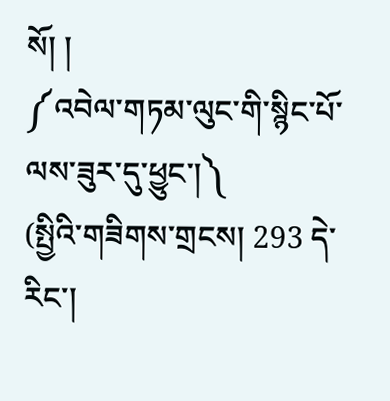སོ། །
༼འབེལ་གཏམ་ལུང་གི་སྙིང་པོ་ལས་ཟུར་དུ་ཕྱུང་།༽
(སྤྱིའི་གཟིགས་གྲངས། 293 དེ་རིང་།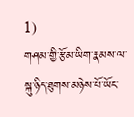1)
གཤམ་གྱི་རྩོམ་ཡིག་རྣམས་ལ་སྐུ་ཉིད་ཐུགས་མཉེས་པོ་ཡོང་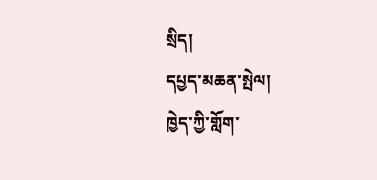སྲིད།
དཔྱད་མཆན་སྤེལ།
ཁྱེད་ཀྱི་གློག་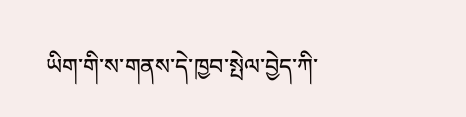ཡིག་གི་ས་གནས་དེ་ཁྱབ་སྤེལ་བྱེད་ཀི་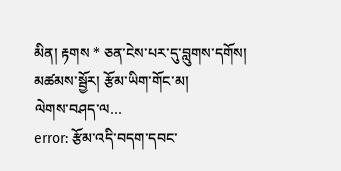མིན། རྟགས * ཅན་ངེས་པར་དུ་བླུགས་དགོས།
མཚམས་སྦྱོར། རྩོམ་ཡིག་གོང་མ།
ལེགས་བཤད་ལ…
error: རྩོམ་འདི་བདག་དབང་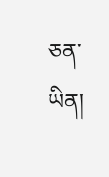ཅན་ཡིན།